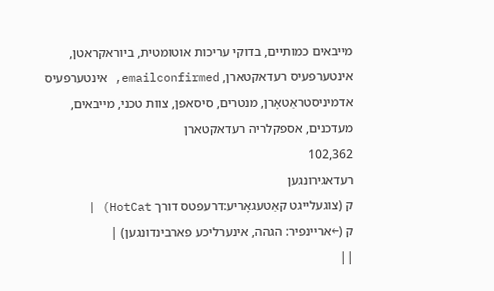מייבאים כמותיים, בדוקי עריכות אוטומטית, ביוראקראטן, אינטערפעיס רעדאקטארן, emailconfirmed, אינטערפעיס אדמיניסטראַטאָרן, מנטרים, סיסאפן, צוות טכני, מייבאים, מעדכנים, אספקלריה רעדאקטארן
102,362
רעדאגירונגען
ק (צוגעלייגט קאַטעגאָריע:דרעפטס דורך HotCat) |
ק (←אריינפיר: הגהה, אינערליכע פארבינדונגען) |
||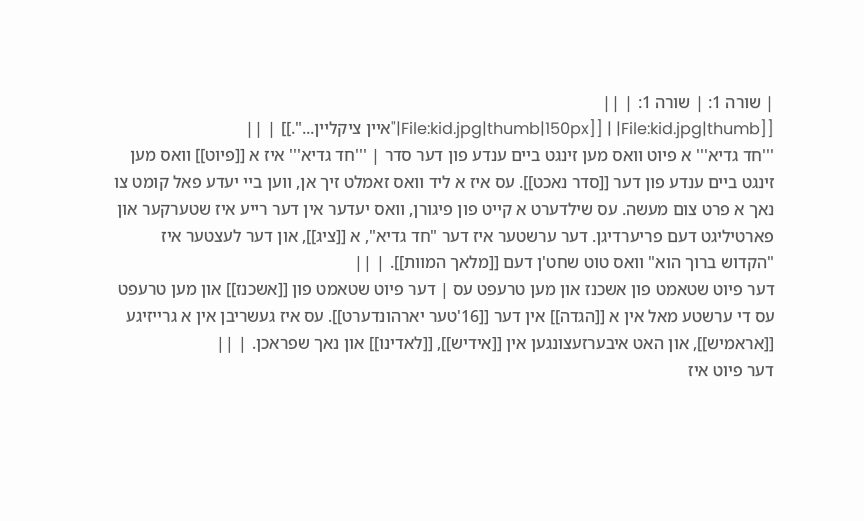| שורה 1: | שורה 1: | ||
[[File:kid.jpg|thumb| | [[File:kid.jpg|thumb|150px|"איין ציקליין...".]] | ||
'''חד גדיא''' א פיוט וואס מען זינגט ביים ענדע פון דער סדר | '''חד גדיא''' איז א [[פיוט]] וואס מען זינגט ביים ענדע פון דער [[סדר נאכט]]. עס איז א ליד וואס זאמלט זיך אן, ווען ביי יעדע פאל קומט צו נאך א פרט צום מעשה. עס שילדערט א קייט פון פיגורן, וואס יעדער אין דער רייע איז שטערקער און פארטיליגט דעם פריערדיגן. דער ערשטער איז דער "חד גדיא", א [[ציג]], און דער לעצטער איז "הקדוש ברוך הוא" וואס טוט שחט'ן דעם [[מלאך המוות]]. | ||
דער פיוט שטאמט פון אשכנז און מען טרעפט עס | דער פיוט שטאמט פון [[אשכנז]] און מען טרעפט עס די ערשטע מאל אין א [[הגדה]] אין דער [[16'טער יארהונדערט]]. עס איז געשריבן אין א גרייזיגע [[אראמיש]], און האט איבערזעצונגען אין [[אידיש]], [[לאדינו]] און נאך שפראכן. | ||
דער פיוט איז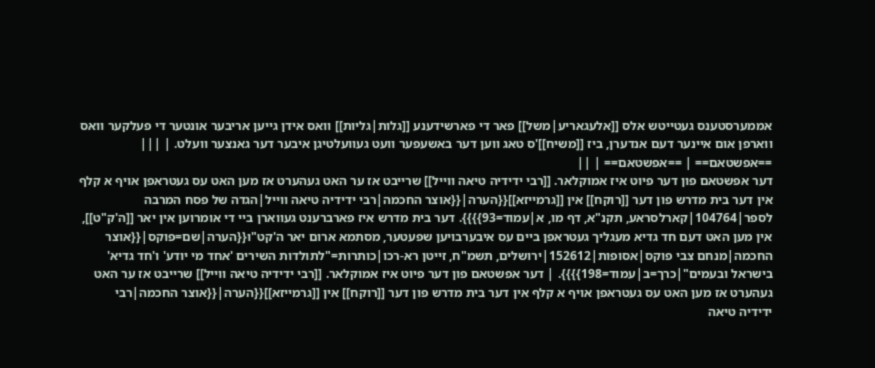אממערסטענס געטייטש אלס [[אלעגאריע|משל]] פאר די פארשידענע [[גלות|גליות]] וואס אידן גייען אריבער אונטער די פעלקער וואס ווארפן אום איינער דעם אנדערן, ביז [[משיח]]'ס טאג ווען דער באשעפער וועט געוועלטיגן איבער דער גאנצער וועלט. | |||
==אפשטאם== | ==אפשטאם== | ||
דער אפשטאם פון דער פיוט איז אמוקלאר. [[רבי ידידיה טיאה ווייל]] שרייבט אז ער האט געהערט אז מען האט עס געטראפן אויף א קלף אין דער בית מדרש פון דער [[רוקח]] אין [[גרמייזא]]{{הערה|{{אוצר החכמה|רבי ידידיה טיאה ווייל|הגדה של פסח המרבה לספר|104764|קארלסראע, תקנ"א, דף מו, א|עמוד=93}}}}. דער בית מדרש איז פארברענט געווארן ביי די אומרוען אין יאר [[ה'ק"ט]], אין מען האט דעם חד גדיא מעגליך געטראפן ביים עס איבערבויען שפעטער, מסתמא ארום יאר ה'קט"ו{{הערה|שם=פוקס|{{אוצר החכמה|מנחם צבי פוקס|אסופות|152612|ירושלים, תשמ"ח, זייטן רא-רכו|כותרות="לתולדות השירים 'אחד מי יודע' ו'חד גדיא' בישראל ובעמים"|כרך=ב|עמוד=198}}}}. | דער אפשטאם פון דער פיוט איז אמוקלאר. [[רבי ידידיה טיאה ווייל]] שרייבט אז ער האט געהערט אז מען האט עס געטראפן אויף א קלף אין דער בית מדרש פון דער [[רוקח]] אין [[גרמייזא]]{{הערה|{{אוצר החכמה|רבי ידידיה טיאה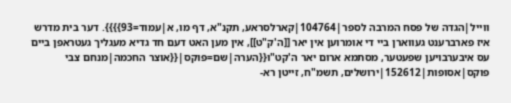ווייל|הגדה של פסח המרבה לספר|104764|קארלסראע, תקנ"א, דף מו, א|עמוד=93}}}}. דער בית מדרש איז פארברענט געווארן ביי די אומרוען אין יאר [[ה'ק"ט]], אין מען האט דעם חד גדיא מעגליך געטראפן ביים עס איבערבויען שפעטער, מסתמא ארום יאר ה'קט"ו{{הערה|שם=פוקס|{{אוצר החכמה|מנחם צבי פוקס|אסופות|152612|ירושלים, תשמ"ח, זייטן רא-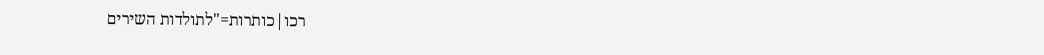רכו|כותרות="לתולדות השירים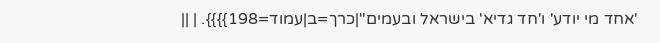'אחד מי יודע' ו'חד גדיא' בישראל ובעמים"|כרך=ב|עמוד=198}}}}. | ||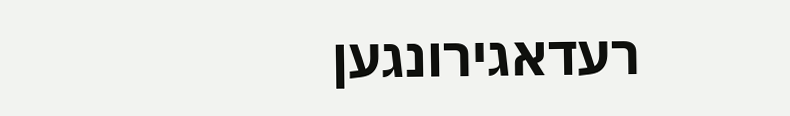רעדאגירונגען